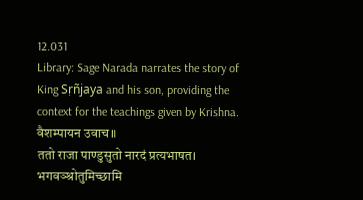12.031
Library: Sage Narada narrates the story of King Sṛñjaya and his son, providing the context for the teachings given by Krishna.
वैशम्पायन उवाच॥
ततो राजा पाण्डुसुतो नारदं प्रत्यभाषत। भगवञ्श्रोतुमिच्छामि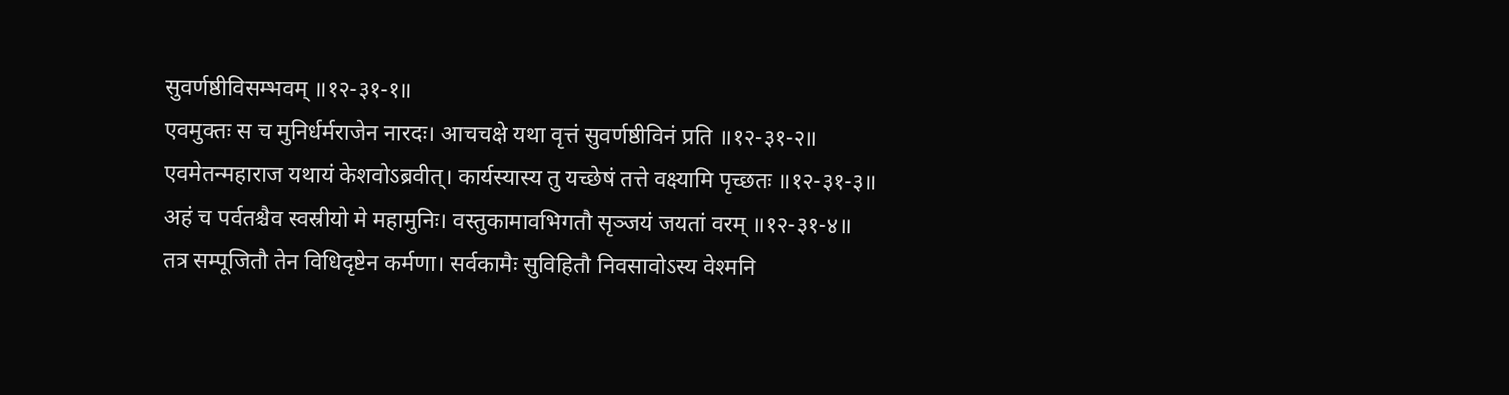सुवर्णष्ठीविसम्भवम् ॥१२-३१-१॥
एवमुक्तः स च मुनिर्धर्मराजेन नारदः। आचचक्षे यथा वृत्तं सुवर्णष्ठीविनं प्रति ॥१२-३१-२॥
एवमेतन्महाराज यथायं केशवोऽब्रवीत्। कार्यस्यास्य तु यच्छेषं तत्ते वक्ष्यामि पृच्छतः ॥१२-३१-३॥
अहं च पर्वतश्चैव स्वस्रीयो मे महामुनिः। वस्तुकामावभिगतौ सृञ्जयं जयतां वरम् ॥१२-३१-४॥
तत्र सम्पूजितौ तेन विधिदृष्टेन कर्मणा। सर्वकामैः सुविहितौ निवसावोऽस्य वेश्मनि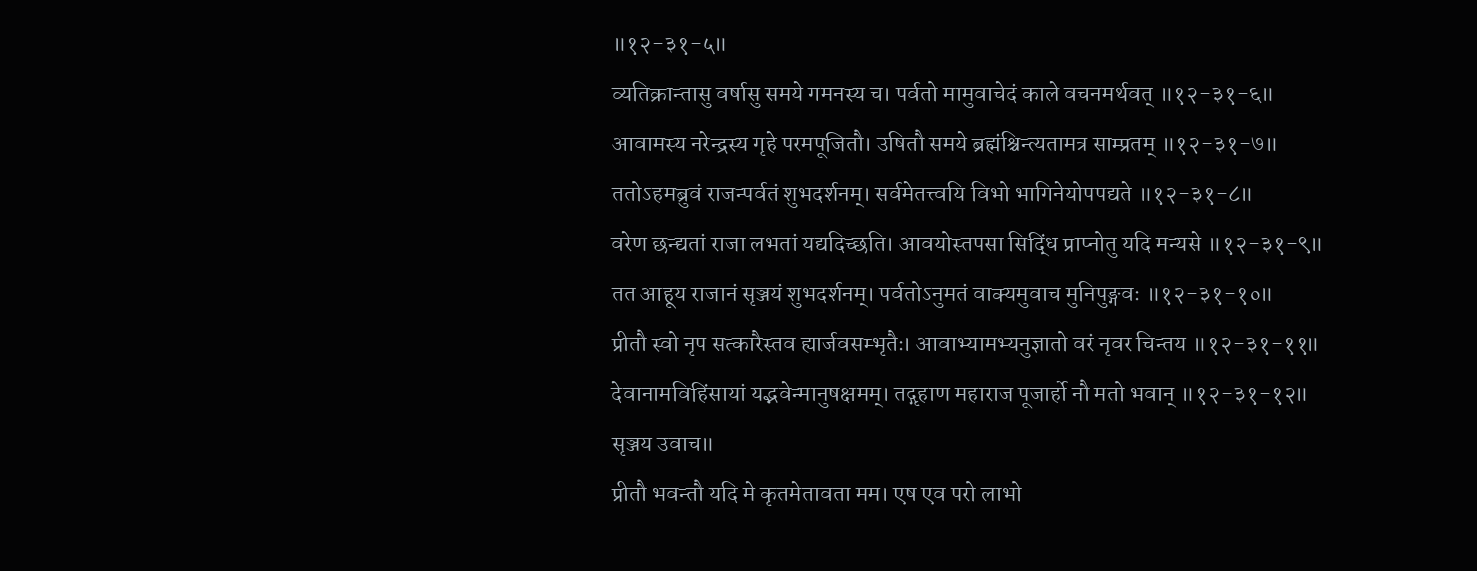॥१२-३१-५॥
व्यतिक्रान्तासु वर्षासु समये गमनस्य च। पर्वतो मामुवाचेदं काले वचनमर्थवत् ॥१२-३१-६॥
आवामस्य नरेन्द्रस्य गृहे परमपूजितौ। उषितौ समये ब्रह्मंश्चिन्त्यतामत्र साम्प्रतम् ॥१२-३१-७॥
ततोऽहमब्रुवं राजन्पर्वतं शुभदर्शनम्। सर्वमेतत्त्वयि विभो भागिनेयोपपद्यते ॥१२-३१-८॥
वरेण छन्द्यतां राजा लभतां यद्यदिच्छति। आवयोस्तपसा सिद्धिं प्राप्नोतु यदि मन्यसे ॥१२-३१-९॥
तत आहूय राजानं सृञ्जयं शुभदर्शनम्। पर्वतोऽनुमतं वाक्यमुवाच मुनिपुङ्गवः ॥१२-३१-१०॥
प्रीतौ स्वो नृप सत्कारैस्तव ह्यार्जवसम्भृतैः। आवाभ्यामभ्यनुज्ञातो वरं नृवर चिन्तय ॥१२-३१-११॥
देवानामविहिंसायां यद्भवेन्मानुषक्षमम्। तद्गृहाण महाराज पूजार्हो नौ मतो भवान् ॥१२-३१-१२॥
सृञ्जय उवाच॥
प्रीतौ भवन्तौ यदि मे कृतमेतावता मम। एष एव परो लाभो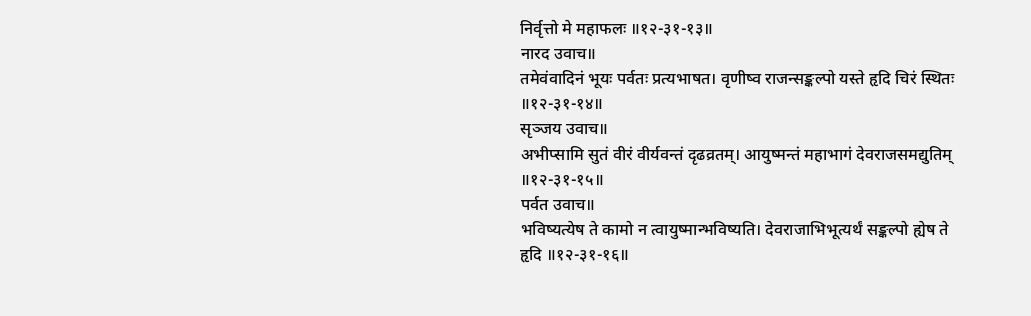निर्वृत्तो मे महाफलः ॥१२-३१-१३॥
नारद उवाच॥
तमेवंवादिनं भूयः पर्वतः प्रत्यभाषत। वृणीष्व राजन्सङ्कल्पो यस्ते हृदि चिरं स्थितः ॥१२-३१-१४॥
सृञ्जय उवाच॥
अभीप्सामि सुतं वीरं वीर्यवन्तं दृढव्रतम्। आयुष्मन्तं महाभागं देवराजसमद्युतिम् ॥१२-३१-१५॥
पर्वत उवाच॥
भविष्यत्येष ते कामो न त्वायुष्मान्भविष्यति। देवराजाभिभूत्यर्थं सङ्कल्पो ह्येष ते हृदि ॥१२-३१-१६॥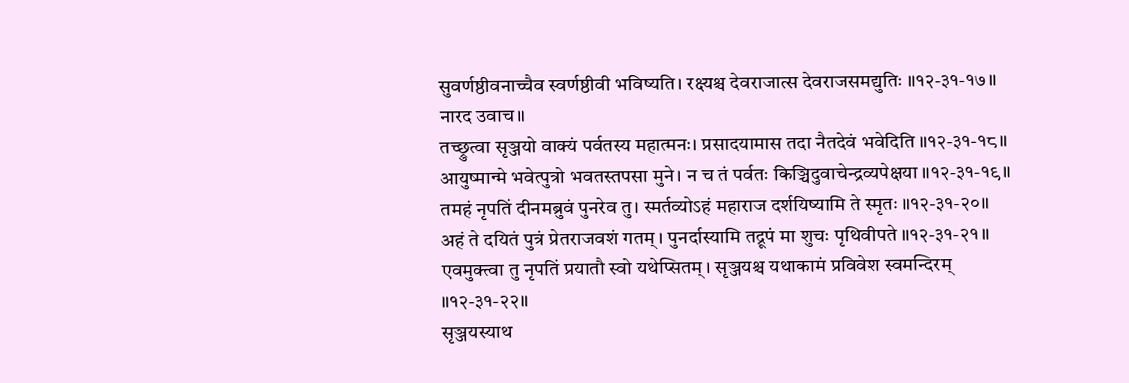सुवर्णष्ठीवनाच्चैव स्वर्णष्ठीवी भविष्यति। रक्ष्यश्च देवराजात्स देवराजसमद्युतिः ॥१२-३१-१७॥
नारद उवाच॥
तच्छ्रुत्वा सृञ्जयो वाक्यं पर्वतस्य महात्मनः। प्रसादयामास तदा नैतदेवं भवेदिति ॥१२-३१-१८॥
आयुष्मान्मे भवेत्पुत्रो भवतस्तपसा मुने। न च तं पर्वतः किञ्चिदुवाचेन्द्रव्यपेक्षया ॥१२-३१-१९॥
तमहं नृपतिं दीनमब्रुवं पुनरेव तु। स्मर्तव्योऽहं महाराज दर्शयिष्यामि ते स्मृतः ॥१२-३१-२०॥
अहं ते दयितं पुत्रं प्रेतराजवशं गतम्। पुनर्दास्यामि तद्रूपं मा शुचः पृथिवीपते ॥१२-३१-२१॥
एवमुक्त्वा तु नृपतिं प्रयातौ स्वो यथेप्सितम्। सृञ्जयश्च यथाकामं प्रविवेश स्वमन्दिरम् ॥१२-३१-२२॥
सृञ्जयस्याथ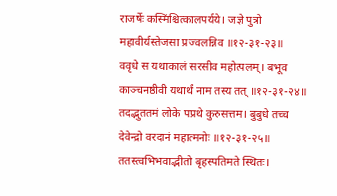राजर्षेः कस्मिंश्चित्कालपर्यये। जज्ञे पुत्रो महावीर्यस्तेजसा प्रज्वलन्निव ॥१२-३१-२३॥
ववृधे स यथाकालं सरसीव महोत्पलम्। बभूव काञ्चनष्ठीवी यथार्थं नाम तस्य तत् ॥१२-३१-२४॥
तदद्भुततमं लोके पप्रथे कुरुसत्तम। बुबुधे तच्च देवेन्द्रो वरदानं महात्मनोः ॥१२-३१-२५॥
ततस्त्वभिभवाद्भीतो बृहस्पतिमते स्थितः।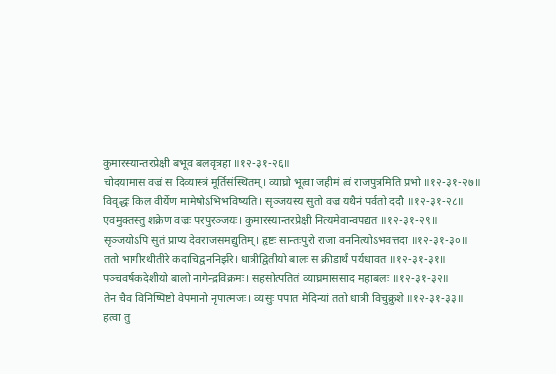कुमारस्यान्तरप्रेक्षी बभूव बलवृत्रहा ॥१२-३१-२६॥
चोदयामास वज्रं स दिव्यास्त्रं मूर्तिसंस्थितम्। व्याघ्रो भूत्वा जहीमं त्वं राजपुत्रमिति प्रभो ॥१२-३१-२७॥
विवृद्धः किल वीर्येण मामेषोऽभिभविष्यति। सृञ्जयस्य सुतो वज्र यथैनं पर्वतो ददौ ॥१२-३१-२८॥
एवमुक्तस्तु शक्रेण वज्रः परपुरञ्जयः। कुमारस्यान्तरप्रेक्षी नित्यमेवान्वपद्यत ॥१२-३१-२९॥
सृञ्जयोऽपि सुतं प्राप्य देवराजसमद्युतिम्। हृष्टः सान्तःपुरो राजा वननित्योऽभवत्तदा ॥१२-३१-३०॥
ततो भागीरथीतीरे कदाचिद्वननिर्झरे। धात्रीद्वितीयो बालः स क्रीडार्थं पर्यधावत ॥१२-३१-३१॥
पञ्चवर्षकदेशीयो बालो नागेन्द्रविक्रमः। सहसोत्पतितं व्याघ्रमाससाद महाबलः ॥१२-३१-३२॥
तेन चैव विनिष्पिष्टो वेपमानो नृपात्मजः। व्यसुः पपात मेदिन्यां ततो धात्री विचुक्रुशे ॥१२-३१-३३॥
हत्वा तु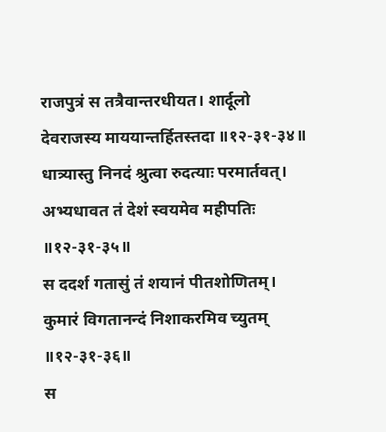राजपुत्रं स तत्रैवान्तरधीयत। शार्दूलो देवराजस्य माययान्तर्हितस्तदा ॥१२-३१-३४॥
धात्र्यास्तु निनदं श्रुत्वा रुदत्याः परमार्तवत्। अभ्यधावत तं देशं स्वयमेव महीपतिः ॥१२-३१-३५॥
स ददर्श गतासुं तं शयानं पीतशोणितम्। कुमारं विगतानन्दं निशाकरमिव च्युतम् ॥१२-३१-३६॥
स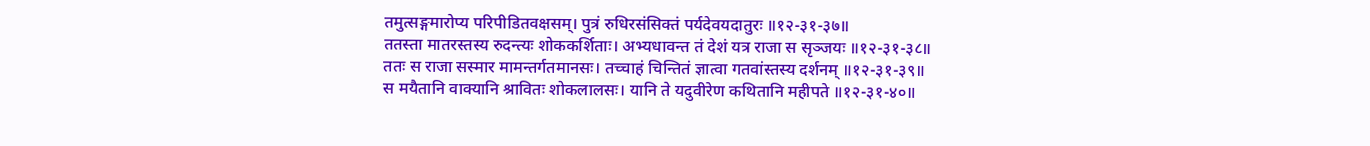तमुत्सङ्गमारोप्य परिपीडितवक्षसम्। पुत्रं रुधिरसंसिक्तं पर्यदेवयदातुरः ॥१२-३१-३७॥
ततस्ता मातरस्तस्य रुदन्त्यः शोककर्शिताः। अभ्यधावन्त तं देशं यत्र राजा स सृञ्जयः ॥१२-३१-३८॥
ततः स राजा सस्मार मामन्तर्गतमानसः। तच्चाहं चिन्तितं ज्ञात्वा गतवांस्तस्य दर्शनम् ॥१२-३१-३९॥
स मयैतानि वाक्यानि श्रावितः शोकलालसः। यानि ते यदुवीरेण कथितानि महीपते ॥१२-३१-४०॥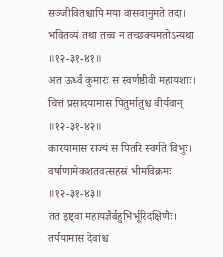सञ्जीवितश्चापि मया वासवानुमते तदा। भवितव्यं तथा तच्च न तच्छक्यमतोऽन्यथा ॥१२-३१-४१॥
अत ऊर्ध्वं कुमारः स स्वर्णष्ठीवी महायशाः। चित्तं प्रसादयामास पितुर्मातुश्च वीर्यवान् ॥१२-३१-४२॥
कारयामास राज्यं स पितरि स्वर्गते विभुः। वर्षाणामेकशतवत्सहस्रं भीमविक्रमः ॥१२-३१-४३॥
तत इष्ट्वा महायज्ञैर्बहुभिर्भूरिदक्षिणैः। तर्पयामास देवांश्च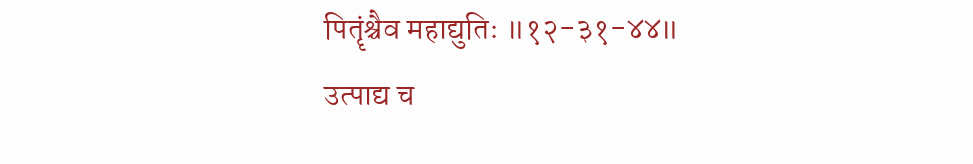पितॄंश्चैव महाद्युतिः ॥१२-३१-४४॥
उत्पाद्य च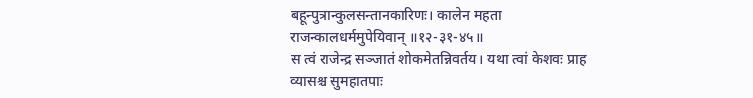बहून्पुत्रान्कुलसन्तानकारिणः। कालेन महता राजन्कालधर्ममुपेयिवान् ॥१२-३१-४५॥
स त्वं राजेन्द्र सञ्जातं शोकमेतन्निवर्तय। यथा त्वां केशवः प्राह व्यासश्च सुमहातपाः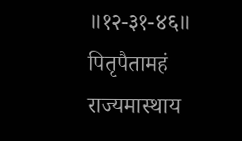॥१२-३१-४६॥
पितृपैतामहं राज्यमास्थाय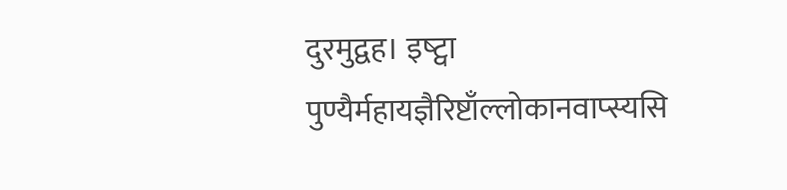दुरमुद्वह। इष्ट्वा पुण्यैर्महायज्ञैरिष्टाँल्लोकानवाप्स्यसि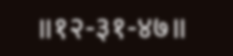॥१२-३१-४७॥